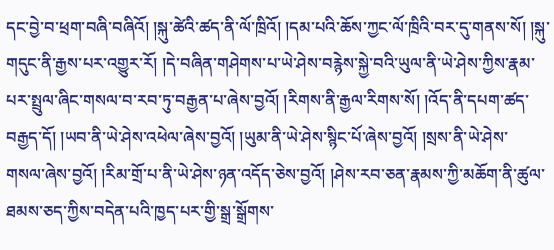དང་བྱེ་བ་ཕྲག་བཞི་བཞིའོ། །སྐུ་ཚེའི་ཚད་ནི་ལོ་ཁྲིའོ། །དམ་པའི་ཆོས་ཀྱང་ལོ་ཁྲིའི་བར་དུ་གནས་སོ། །སྐུ་གདུང་ནི་རྒྱས་པར་འགྱུར་རོ། །དེ་བཞིན་གཤེགས་པ་ཡེ་ཤེས་བརྙེས་སྐྱེ་བའི་ཡུལ་ནི་ཡེ་ཤེས་ཀྱིས་རྣམ་པར་སྤྲུལ་ཞིང་གསལ་བ་རབ་ཏུ་བརྒྱན་པ་ཞེས་བྱའོ། །རིགས་ནི་རྒྱལ་རིགས་སོ། །འོད་ནི་དཔག་ཚད་བརྒྱད་དོ། །ཡབ་ནི་ཡེ་ཤེས་འཕེལ་ཞེས་བྱའོ། །ཡུམ་ནི་ཡེ་ཤེས་སྙིང་པོ་ཞེས་བྱའོ། །སྲས་ནི་ཡེ་ཤེས་གསལ་ཞེས་བྱའོ། །རིམ་གྲོ་པ་ནི་ཡེ་ཤེས་ཉན་འདོད་ཅེས་བྱའོ། །ཤེས་རབ་ཅན་རྣམས་ཀྱི་མཆོག་ནི་ཚུལ་ཐམས་ཅད་ཀྱིས་བདེན་པའི་ཁྱད་པར་གྱི་སྒྲ་སྒྲོགས་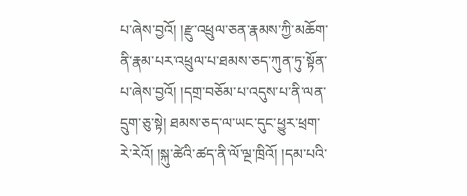པ་ཞེས་བྱའོ། །རྫུ་འཕྲུལ་ཅན་རྣམས་ཀྱི་མཆོག་ནི་རྣམ་པར་འཕྲུལ་པ་ཐམས་ཅད་ཀུན་ཏུ་སྟོན་པ་ཞེས་བྱའོ། །དགྲ་བཅོམ་པ་འདུས་པ་ནི་ལན་དྲུག་ཅུ་སྟེ། ཐམས་ཅད་ལ་ཡང་དུང་ཕྱུར་ཕྲག་རེ་རེའོ། །སྐུ་ཚེའི་ཚད་ནི་ལོ་ལྔ་ཁྲིའོ། །དམ་པའི་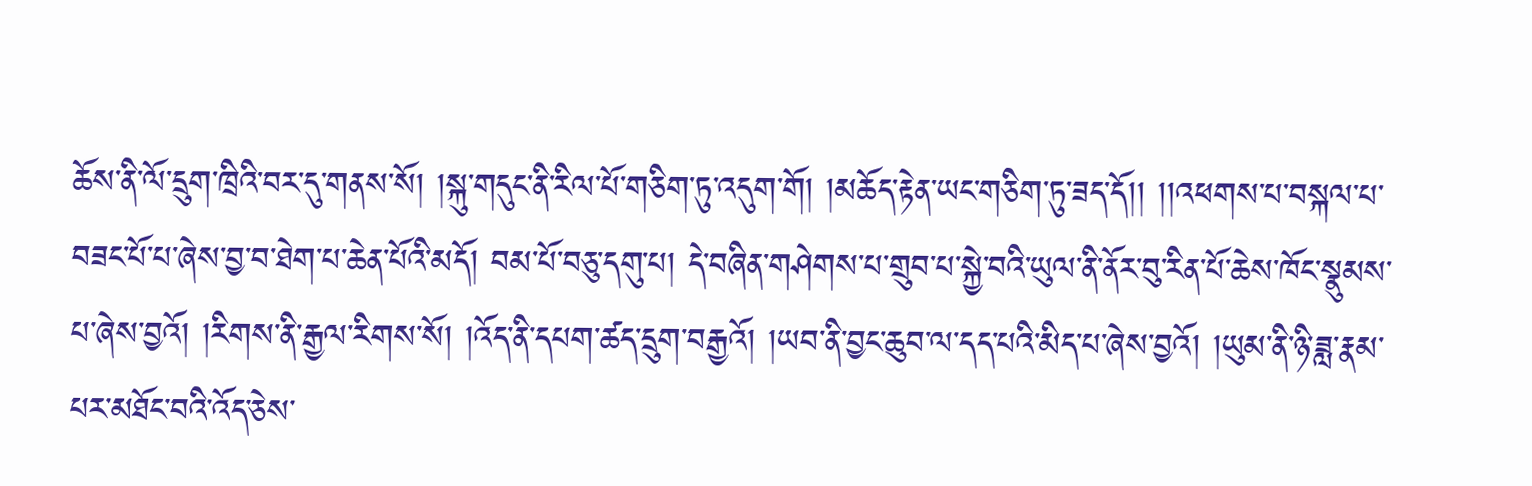ཆོས་ནི་ལོ་དྲུག་ཁྲིའི་བར་དུ་གནས་སོ། །སྐུ་གདུང་ནི་རིལ་པོ་གཅིག་ཏུ་འདུག་གོ། །མཆོད་རྟེན་ཡང་གཅིག་ཏུ་ཟད་དོ།། །།འཕགས་པ་བསྐལ་པ་བཟང་པོ་པ་ཞེས་བྱ་བ་ཐེག་པ་ཆེན་པོའི་མདོ། བམ་པོ་བཅུ་དགུ་པ། དེ་བཞིན་གཤེགས་པ་གྲུབ་པ་སྐྱེ་བའི་ཡུལ་ནི་ནོར་བུ་རིན་པོ་ཆེས་ཁོང་སྣུམས་པ་ཞེས་བྱའོ། །རིགས་ནི་རྒྱལ་རིགས་སོ། །འོད་ནི་དཔག་ཚད་དྲུག་བརྒྱའོ། །ཡབ་ནི་བྱང་ཆུབ་ལ་དད་པའི་མིད་པ་ཞེས་བྱའོ། །ཡུམ་ནི་ཉི་ཟླ་རྣམ་པར་མཐོང་བའི་འོད་ཅེས་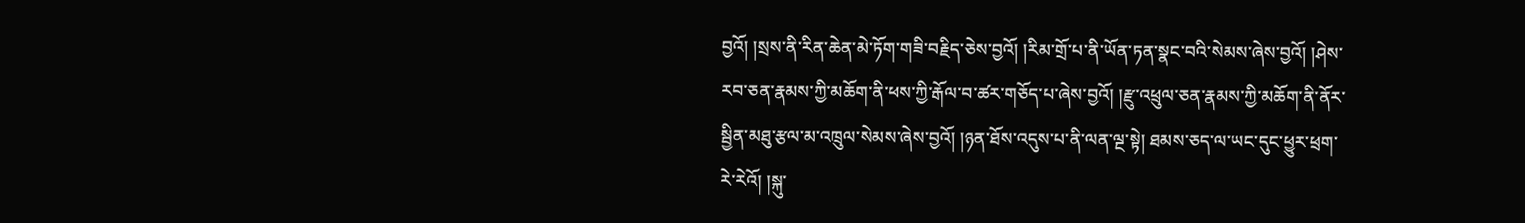བྱའོ། །སྲས་ནི་རིན་ཆེན་མེ་ཏོག་གཟི་བརྗིད་ཅེས་བྱའོ། །རིམ་གྲོ་པ་ནི་ཡོན་ཏན་སྣང་བའི་སེམས་ཞེས་བྱའོ། །ཤེས་རབ་ཅན་རྣམས་ཀྱི་མཆོག་ནི་ཕས་ཀྱི་རྒོལ་བ་ཚར་གཅོད་པ་ཞེས་བྱའོ། །རྫུ་འཕྲུལ་ཅན་རྣམས་ཀྱི་མཆོག་ནི་ནོར་སྦྱིན་མཐུ་རྩལ་མ་འཁྲུལ་སེམས་ཞེས་བྱའོ། །ཉན་ཐོས་འདུས་པ་ནི་ལན་ལྔ་སྟེ། ཐམས་ཅད་ལ་ཡང་དུང་ཕྱུར་ཕྲག་རེ་རེའོ། །སྐུ་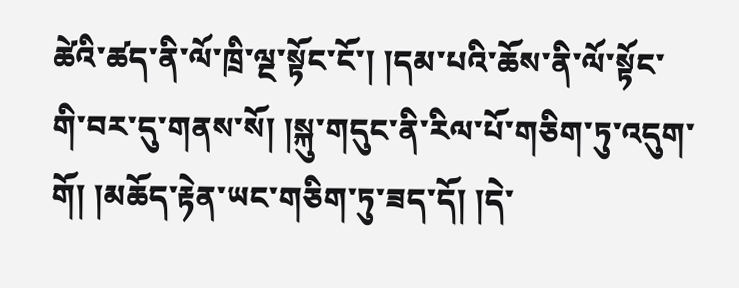ཚེའི་ཚད་ནི་ལོ་ཁྲི་ལྔ་སྟོང་ངོ་། །དམ་པའི་ཆོས་ནི་ལོ་སྟོང་གི་བར་དུ་གནས་སོ། །སྐུ་གདུང་ནི་རིལ་པོ་གཅིག་ཏུ་འདུག་གོ། །མཆོད་རྟེན་ཡང་གཅིག་ཏུ་ཟད་དོ། །དེ་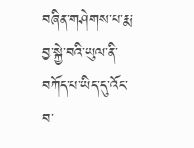བཞིན་གཤེགས་པ་རྨ་བྱ་སྐྱེ་བའི་ཡུལ་ནི་བཀོད་པ་ཡིད་དུ་འོང་བ་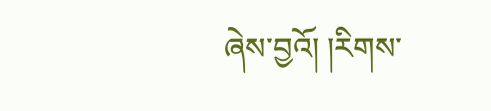ཞེས་བྱའོ། །རིགས་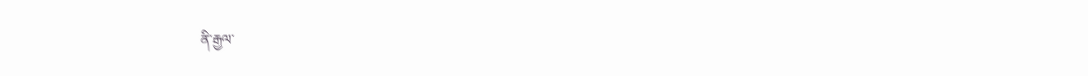ནི་རྒྱལ་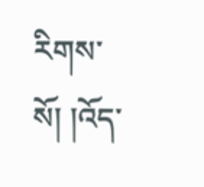རིགས་སོ། །འོད་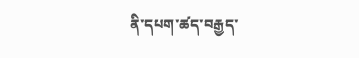ནི་དཔག་ཚད་བརྒྱད་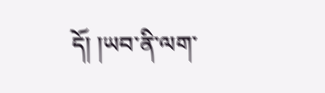དོ། །ཡབ་ནི་ལག་